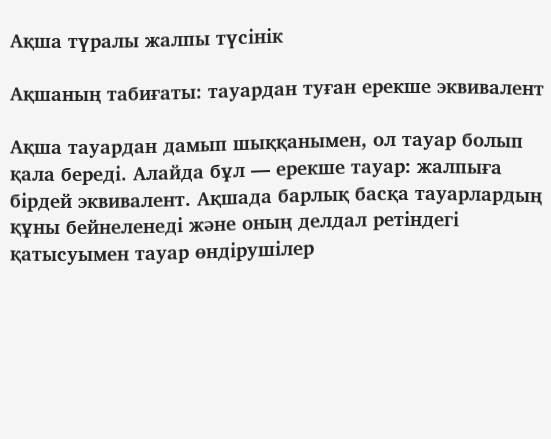Ақша түралы жалпы түсiнiк

Ақшаның табиғаты: тауардан туған ерекше эквивалент

Ақша тауардан дамып шыққанымен, ол тауар болып қала береді. Алайда бұл — ерекше тауар: жалпыға бірдей эквивалент. Ақшада барлық басқа тауарлардың құны бейнеленеді және оның делдал ретіндегі қатысуымен тауар өндірушілер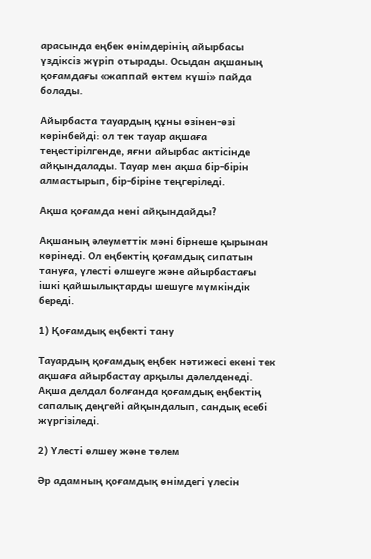арасында еңбек өнімдерінің айырбасы үздіксіз жүріп отырады. Осыдан ақшаның қоғамдағы «жаппай өктем күші» пайда болады.

Айырбаста тауардың құны өзінен-өзі көрінбейді: ол тек тауар ақшаға теңестірілгенде, яғни айырбас актісінде айқындалады. Тауар мен ақша бір-бірін алмастырып, бір-біріне теңгеріледі.

Ақша қоғамда нені айқындайды?

Ақшаның әлеуметтік мәні бірнеше қырынан көрінеді. Ол еңбектің қоғамдық сипатын тануға, үлесті өлшеуге және айырбастағы ішкі қайшылықтарды шешуге мүмкіндік береді.

1) Қоғамдық еңбекті тану

Тауардың қоғамдық еңбек нәтижесі екені тек ақшаға айырбастау арқылы дәлелденеді. Ақша делдал болғанда қоғамдық еңбектің сапалық деңгейі айқындалып, сандық есебі жүргізіледі.

2) Үлесті өлшеу және төлем

Әр адамның қоғамдық өнімдегі үлесін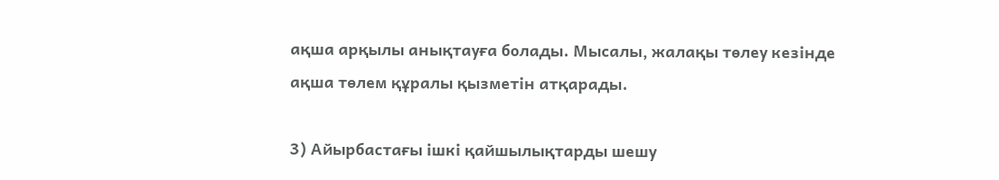ақша арқылы анықтауға болады. Мысалы, жалақы төлеу кезінде ақша төлем құралы қызметін атқарады.

3) Айырбастағы ішкі қайшылықтарды шешу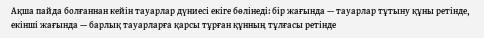Ақша пайда болғаннан кейін тауарлар дүниесі екіге бөлінеді: бір жағында — тауарлар тұтыну құны ретінде, екінші жағында — барлық тауарларға қарсы тұрған құнның тұлғасы ретінде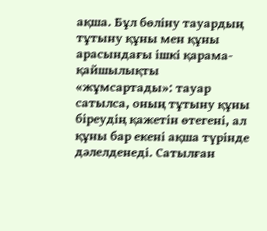ақша. Бұл бөліну тауардың тұтыну құны мен құны арасындағы ішкі қарама-қайшылықты «жұмсартады»: тауар сатылса, оның тұтыну құны біреудің қажетін өтегені, ал құны бар екені ақша түрінде дәлелденеді. Сатылған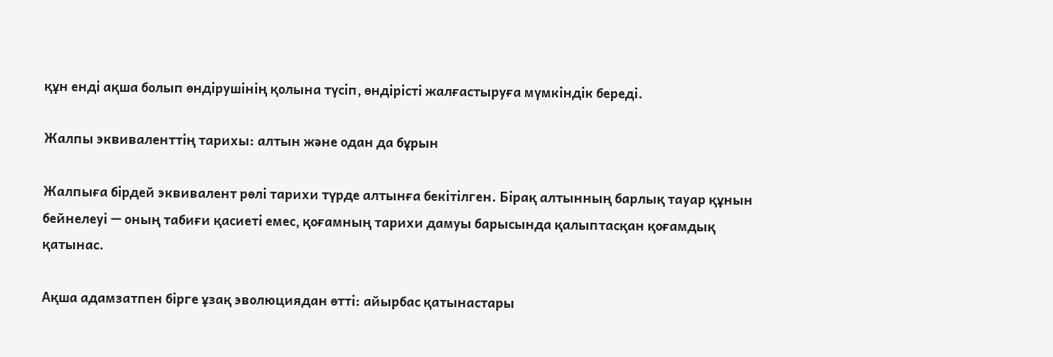құн енді ақша болып өндірушінің қолына түсіп, өндірісті жалғастыруға мүмкіндік береді.

Жалпы эквиваленттің тарихы: алтын және одан да бұрын

Жалпыға бірдей эквивалент рөлі тарихи түрде алтынға бекітілген. Бірақ алтынның барлық тауар құнын бейнелеуі — оның табиғи қасиеті емес, қоғамның тарихи дамуы барысында қалыптасқан қоғамдық қатынас.

Ақша адамзатпен бірге ұзақ эволюциядан өтті: айырбас қатынастары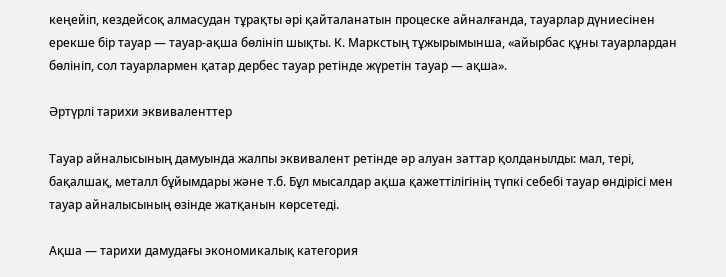кеңейіп, кездейсоқ алмасудан тұрақты әрі қайталанатын процеске айналғанда, тауарлар дүниесінен ерекше бір тауар — тауар-ақша бөлініп шықты. К. Маркстың тұжырымынша, «айырбас құны тауарлардан бөлініп, сол тауарлармен қатар дербес тауар ретінде жүретін тауар — ақша».

Әртүрлі тарихи эквиваленттер

Тауар айналысының дамуында жалпы эквивалент ретінде әр алуан заттар қолданылды: мал, тері, бақалшақ, металл бұйымдары және т.б. Бұл мысалдар ақша қажеттілігінің түпкі себебі тауар өндірісі мен тауар айналысының өзінде жатқанын көрсетеді.

Ақша — тарихи дамудағы экономикалық категория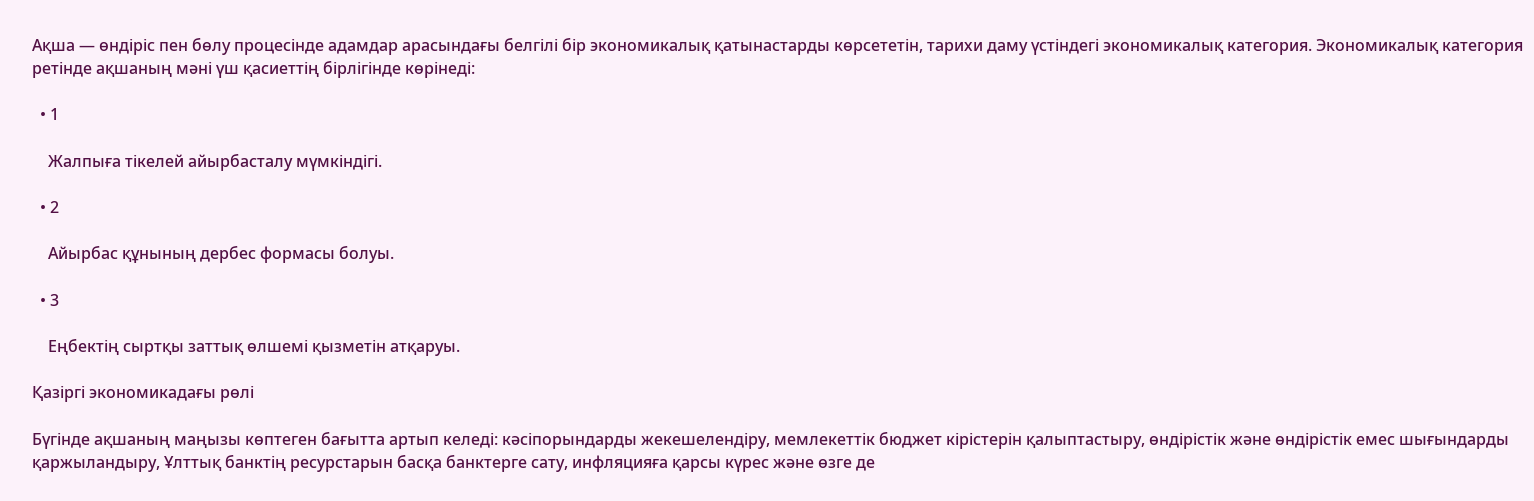Ақша — өндіріс пен бөлу процесінде адамдар арасындағы белгілі бір экономикалық қатынастарды көрсететін, тарихи даму үстіндегі экономикалық категория. Экономикалық категория ретінде ақшаның мәні үш қасиеттің бірлігінде көрінеді:

  • 1

    Жалпыға тікелей айырбасталу мүмкіндігі.

  • 2

    Айырбас құнының дербес формасы болуы.

  • 3

    Еңбектің сыртқы заттық өлшемі қызметін атқаруы.

Қазіргі экономикадағы рөлі

Бүгінде ақшаның маңызы көптеген бағытта артып келеді: кәсіпорындарды жекешелендіру, мемлекеттік бюджет кірістерін қалыптастыру, өндірістік және өндірістік емес шығындарды қаржыландыру, Ұлттық банктің ресурстарын басқа банктерге сату, инфляцияға қарсы күрес және өзге де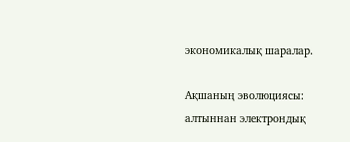экономикалық шаралар.

Ақшаның эволюциясы: алтыннан электрондық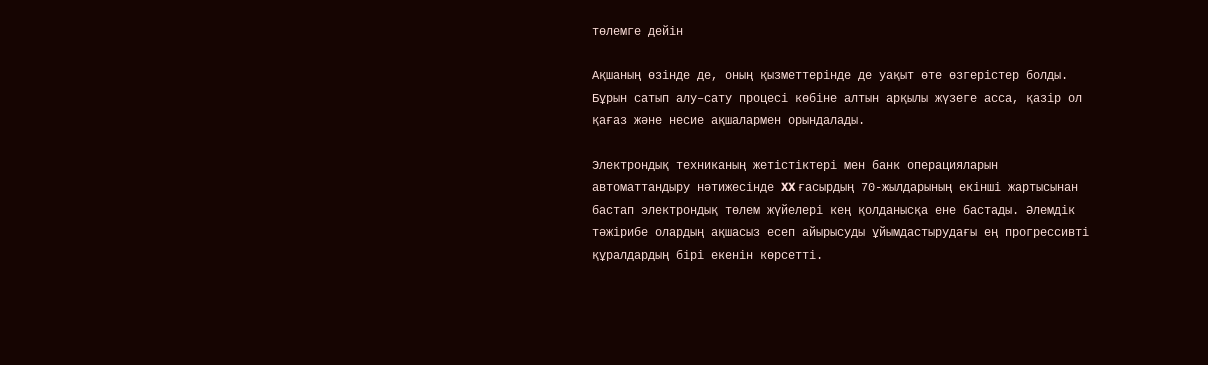төлемге дейін

Ақшаның өзінде де, оның қызметтерінде де уақыт өте өзгерістер болды. Бұрын сатып алу–сату процесі көбіне алтын арқылы жүзеге асса, қазір ол қағаз және несие ақшалармен орындалады.

Электрондық техниканың жетістіктері мен банк операцияларын автоматтандыру нәтижесінде XX ғасырдың 70-жылдарының екінші жартысынан бастап электрондық төлем жүйелері кең қолданысқа ене бастады. Әлемдік тәжірибе олардың ақшасыз есеп айырысуды ұйымдастырудағы ең прогрессивті құралдардың бірі екенін көрсетті.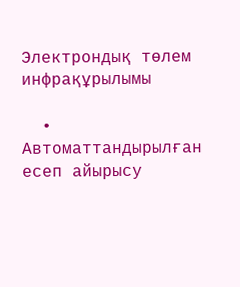Электрондық төлем инфрақұрылымы

  • Автоматтандырылған есеп айырысу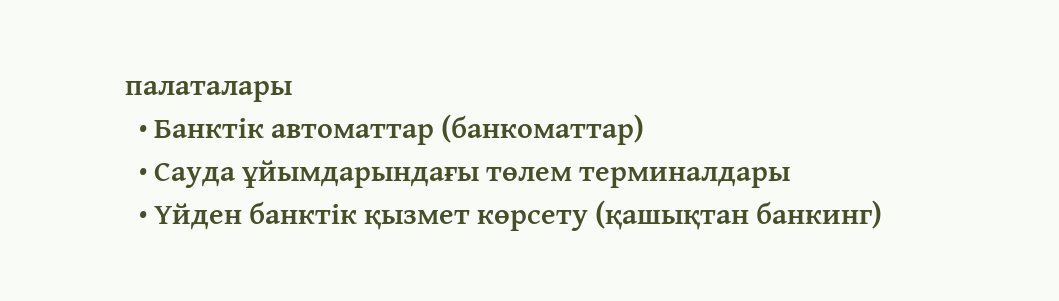палаталары
  • Банктік автоматтар (банкоматтар)
  • Сауда ұйымдарындағы төлем терминалдары
  • Үйден банктік қызмет көрсету (қашықтан банкинг)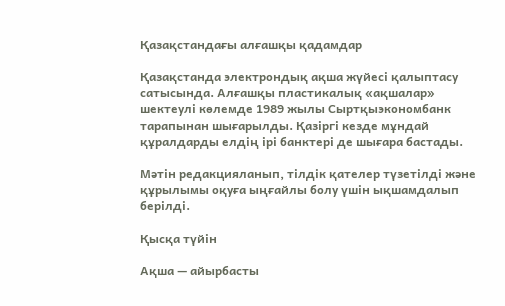Қазақстандағы алғашқы қадамдар

Қазақстанда электрондық ақша жүйесі қалыптасу сатысында. Алғашқы пластикалық «ақшалар» шектеулі көлемде 1989 жылы Сыртқыэкономбанк тарапынан шығарылды. Қазіргі кезде мұндай құралдарды елдің ірі банктері де шығара бастады.

Мәтін редакцияланып, тілдік қателер түзетілді және құрылымы оқуға ыңғайлы болу үшін ықшамдалып берілді.

Қысқа түйін

Ақша — айырбасты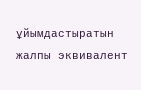ұйымдастыратын жалпы эквивалент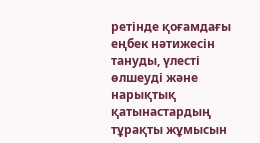ретінде қоғамдағы еңбек нәтижесін тануды, үлесті өлшеуді және нарықтық қатынастардың тұрақты жұмысын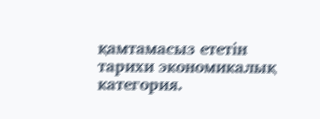қамтамасыз ететін тарихи экономикалық категория.